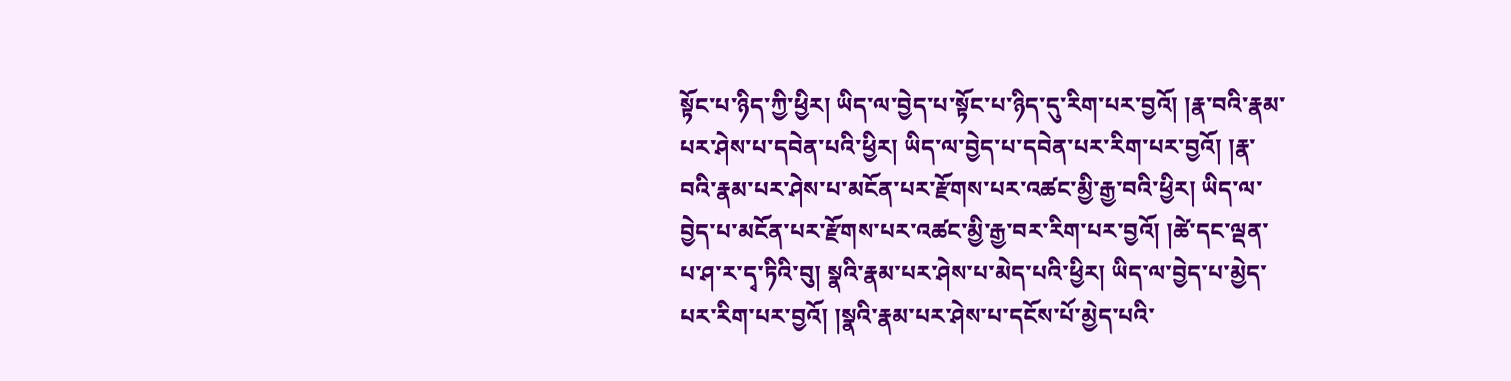སྟོང་པ་ཉིད་ཀྱི་ཕྱིར། ཡིད་ལ་བྱེད་པ་སྟོང་པ་ཉིད་དུ་རིག་པར་བྱའོ། །རྣ་བའི་རྣམ་པར་ཤེས་པ་དབེན་པའི་ཕྱིར། ཡིད་ལ་བྱེད་པ་དབེན་པར་རིག་པར་བྱའོ། །རྣ་བའི་རྣམ་པར་ཤེས་པ་མངོན་པར་རྫོགས་པར་འཚང་མྱི་རྒྱ་བའི་ཕྱིར། ཡིད་ལ་བྱེད་པ་མངོན་པར་རྫོགས་པར་འཚང་མྱི་རྒྱ་བར་རིག་པར་བྱའོ། །ཚེ་དང་ལྡན་པ་ཤ་ར་དྭ་ཏིའི་བུ། སྣའི་རྣམ་པར་ཤེས་པ་མེད་པའི་ཕྱིར། ཡིད་ལ་བྱེད་པ་མྱེད་པར་རིག་པར་བྱའོ། །སྣའི་རྣམ་པར་ཤེས་པ་དངོས་པོ་མྱེད་པའི་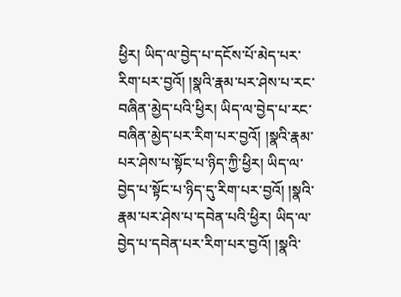ཕྱིར། ཡིད་ལ་བྱེད་པ་དངོས་པོ་མེད་པར་རིག་པར་བྱའོ། །སྣའི་རྣམ་པར་ཤེས་པ་རང་བཞིན་མྱེད་པའི་ཕྱིར། ཡིད་ལ་བྱེད་པ་རང་བཞིན་མྱེད་པར་རིག་པར་བྱའོ། །སྣའི་རྣམ་པར་ཤེས་པ་སྟོང་པ་ཉིད་ཀྱི་ཕྱིར། ཡིད་ལ་བྱེད་པ་སྟོང་པ་ཉིད་དུ་རིག་པར་བྱའོ། །སྣའི་རྣམ་པར་ཤེས་པ་དབེན་པའི་ཕྱིར། ཡིད་ལ་བྱེད་པ་དབེན་པར་རིག་པར་བྱའོ། །སྣའི་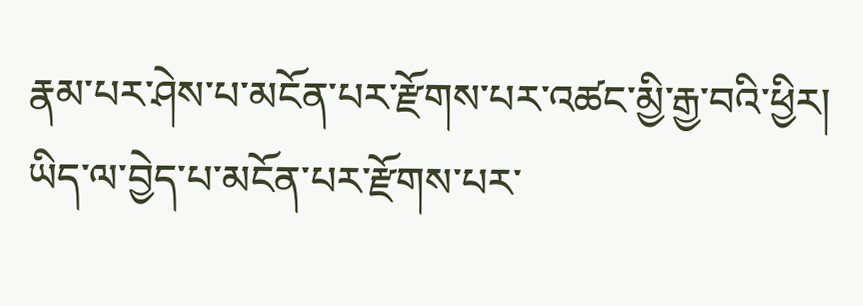རྣམ་པར་ཤེས་པ་མངོན་པར་རྫོགས་པར་འཚང་མྱི་རྒྱ་བའི་ཕྱིར། ཡིད་ལ་བྱེད་པ་མངོན་པར་རྫོགས་པར་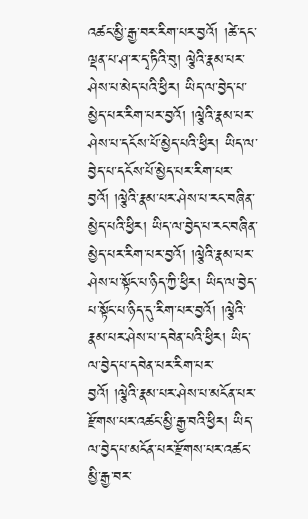འཚང་མྱི་རྒྱ་བར་རིག་པར་བྱའོ། །ཚེ་དང་ལྡན་པ་ཤ་ར་དྭ་ཏིའི་བུ། ལྕེའི་རྣམ་པར་ཤེས་པ་མེད་པའི་ཕྱིར། ཡིད་ལ་བྱེད་པ་མྱེད་པར་རིག་པར་བྱའོ། །ལྕེའི་རྣམ་པར་ཤེས་པ་དངོས་པོ་མྱེད་པའི་ཕྱིར། ཡིད་ལ་བྱེད་པ་དངོས་པོ་མྱེད་པར་རིག་པར་བྱའོ། །ལྕེའི་རྣམ་པར་ཤེས་པ་རང་བཞིན་མྱེད་པའི་ཕྱིར། ཡིད་ལ་བྱེད་པ་རང་བཞིན་མྱེད་པར་རིག་པར་བྱའོ། །ལྕེའི་རྣམ་པར་ཤེས་པ་སྟོང་པ་ཉིད་ཀྱི་ཕྱིར། ཡིད་ལ་བྱེད་པ་སྟོང་པ་ཉིད་དུ་རིག་པར་བྱའོ། །ལྕེའི་རྣམ་པར་ཤེས་པ་དབེན་པའི་ཕྱིར། ཡིད་ལ་བྱེད་པ་དབེན་པར་རིག་པར་བྱའོ། །ལྕེའི་རྣམ་པར་ཤེས་པ་མངོན་པར་རྫོགས་པར་འཚང་མྱི་རྒྱ་བའི་ཕྱིར། ཡིད་ལ་བྱེད་པ་མངོན་པར་རྫོགས་པར་འཚང་མྱི་རྒྱ་བར་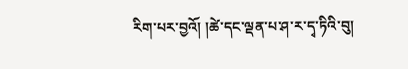རིག་པར་བྱའོ། །ཚེ་དང་ལྡན་པ་ཤ་ར་དྭ་ཏིའི་བུ།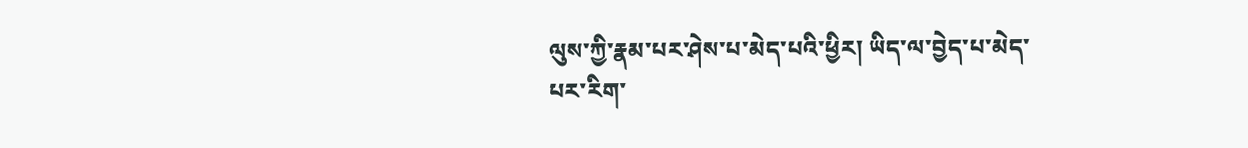ལུས་ཀྱི་རྣམ་པར་ཤེས་པ་མེད་པའི་ཕྱིར། ཡིད་ལ་བྱེད་པ་མེད་པར་རིག་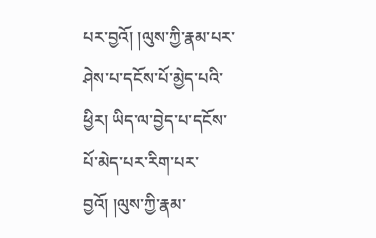པར་བྱའོ། །ལུས་ཀྱི་རྣམ་པར་ཤེས་པ་དངོས་པོ་མྱེད་པའི་ཕྱིར། ཡིད་ལ་བྱེད་པ་དངོས་པོ་མེད་པར་རིག་པར་བྱའོ། །ལུས་ཀྱི་རྣམ་